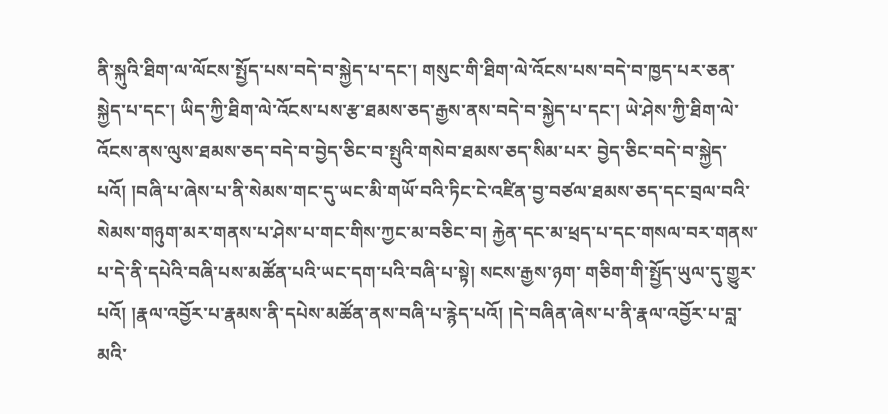ནི་སྐུའི་ཐིག་ལ་ལོངས་སྤྱོད་པས་བདེ་བ་སྐྱེད་པ་དང་། གསུང་གི་ཐིག་ལེ་འོངས་པས་བདེ་བ་ཁྱད་པར་ཅན་སྐྱེད་པ་དང་། ཡིད་ཀྱི་ཐིག་ལེ་འོངས་པས་རྩ་ཐམས་ཅད་རྒྱས་ནས་བདེ་བ་སྐྱེད་པ་དང་། ཡེ་ཤེས་ཀྱི་ཐིག་ལེ་འོངས་ནས་ལུས་ཐམས་ཅད་བདེ་བ་བྱེད་ཅིང་བ་སྤུའི་གསེབ་ཐམས་ཅད་སིམ་པར་ བྱེད་ཅིང་བདེ་བ་སྐྱེད་པའོ། །བཞི་པ་ཞེས་པ་ནི་སེམས་གང་དུ་ཡང་མི་གཡོ་བའི་ཏིང་ངེ་འཛིན་བྱ་བཙལ་ཐམས་ཅད་དང་བྲལ་བའི་སེམས་གཉུག་མར་གནས་པ་ཤེས་པ་གང་གིས་ཀྱང་མ་བཅིང་བ། རྐྱེན་དང་མ་ཕྲད་པ་དང་གསལ་བར་གནས་པ་དེ་ནི་དཔེའི་བཞི་པས་མཚོན་པའི་ཡང་དག་པའི་བཞི་པ་སྟེ། སངས་རྒྱས་ཉག་ གཅིག་གི་སྤྱོད་ཡུལ་དུ་གྱུར་པའོ། །རྣལ་འབྱོར་པ་རྣམས་ནི་དཔེས་མཚོན་ནས་བཞི་པ་རྙེད་པའོ། །དེ་བཞིན་ཞེས་པ་ནི་རྣལ་འབྱོར་པ་བླ་མའི་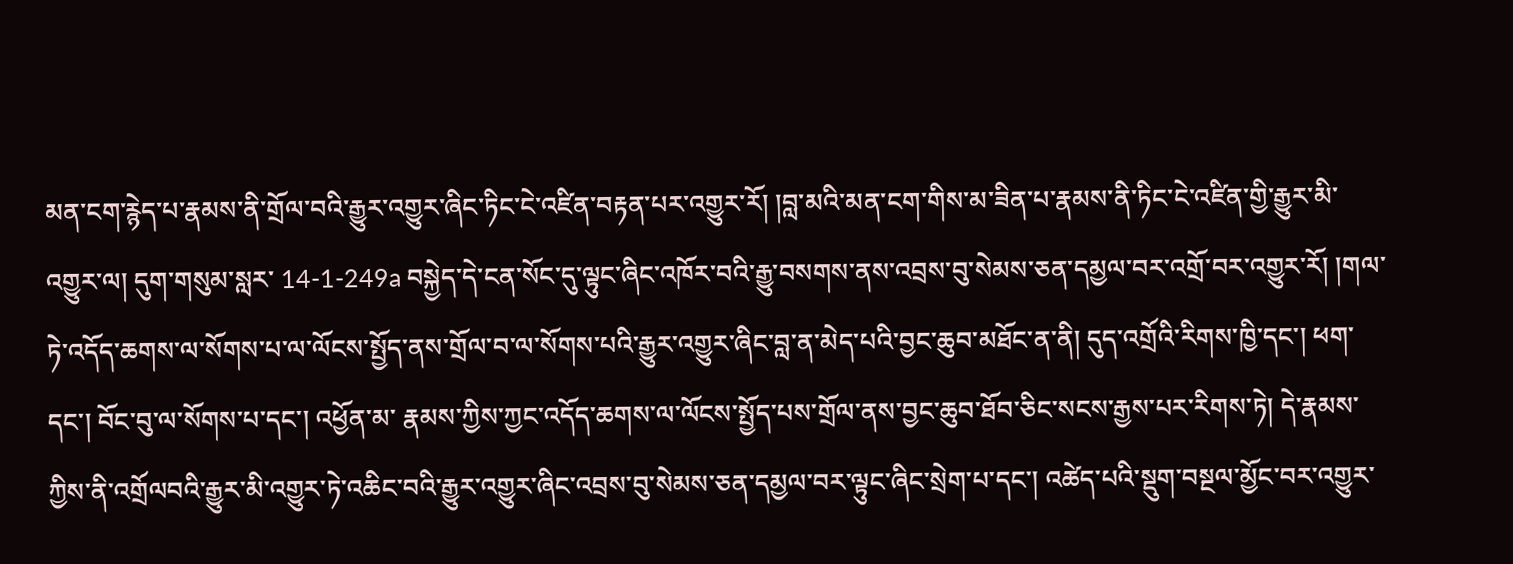མན་ངག་རྙེད་པ་རྣམས་ནི་གྲོལ་བའི་རྒྱུར་འགྱུར་ཞིང་ཏིང་ངེ་འཛིན་བརྟན་པར་འགྱུར་རོ། །བླ་མའི་མན་ངག་གིས་མ་ཟིན་པ་རྣམས་ནི་ཏིང་ངེ་འཛིན་གྱི་རྒྱུར་མི་འགྱུར་ལ། དུག་གསུམ་སླར་ 14-1-249a བསྐྱེད་དེ་ངན་སོང་དུ་ལྟུང་ཞིང་འཁོར་བའི་རྒྱུ་བསགས་ནས་འབྲས་བུ་སེམས་ཅན་དམྱལ་བར་འགྲོ་བར་འགྱུར་རོ། །གལ་ཏེ་འདོད་ཆགས་ལ་སོགས་པ་ལ་ལོངས་སྤྱོད་ནས་གྲོལ་བ་ལ་སོགས་པའི་རྒྱུར་འགྱུར་ཞིང་བླ་ན་མེད་པའི་བྱང་ཆུབ་མཐོང་ན་ནི། དུད་འགྲོའི་རིགས་ཁྱི་དང་། ཕག་དང་། བོང་བུ་ལ་སོགས་པ་དང་། འཕྱོན་མ་ རྣམས་ཀྱིས་ཀྱང་འདོད་ཆགས་ལ་ལོངས་སྤྱོད་པས་གྲོལ་ནས་བྱང་ཆུབ་ཐོབ་ཅིང་སངས་རྒྱས་པར་རིགས་ཏེ། དེ་རྣམས་ཀྱིས་ནི་འགྲོལབའི་རྒྱུར་མི་འགྱུར་ཏེ་འཆིང་བའི་རྒྱུར་འགྱུར་ཞིང་འབྲས་བུ་སེམས་ཅན་དམྱལ་བར་ལྟུང་ཞིང་སྲེག་པ་དང་། འཚེད་པའི་སྡུག་བསྔལ་མྱོང་བར་འགྱུར་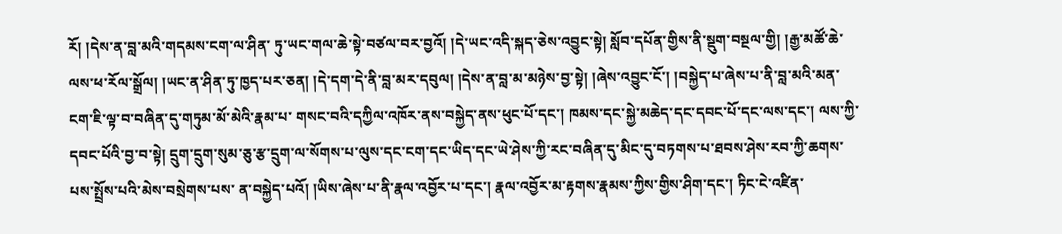རོ། །དེས་ན་བླ་མའི་གདམས་ངག་ལ་ཤིན་ ཏུ་ཡང་གལ་ཆེ་སྟེ་བཙལ་བར་བྱའོ། །དེ་ཡང་འདི་སྐད་ཅེས་འབྱུང་སྟེ། སློབ་དཔོན་གྱིས་ནི་སྡུག་བསྔལ་གྱི། །རྒྱ་མཚོ་ཆེ་ལས་ཕ་རོལ་སྒྲོལ། །ཡང་ན་ཤིན་ཏུ་ཁྱད་པར་ཅན། །དེ་དག་དེ་ནི་བླ་མར་དབུལ། །དེས་ན་བླ་མ་མཉེས་བྱ་སྟེ། །ཞེས་འབྱུང་ངོ་། །བསྐྱེད་པ་ཞེས་པ་ནི་བླ་མའི་མན་ངག་ཇི་ལྟ་བ་བཞིན་དུ་གཏུམ་མོ་མེའི་རྣམ་པ་ གསང་བའི་དཀྱིལ་འཁོར་ནས་བསྐྱེད་ནས་ཕུང་པོ་དང་། ཁམས་དང་སྐྱེ་མཆེད་དང་དབང་པོ་དང་ལས་དང་། ལས་ཀྱི་དབང་པོའི་བྱ་བ་སྟེ། དྲུག་དྲུག་སུམ་ཅུ་རྩ་དྲུག་ལ་སོགས་པ་ལུས་དང་ངག་དང་ཡིད་དང་ཡེ་ཤེས་ཀྱི་རང་བཞིན་དུ་མིང་དུ་བཏགས་པ་ཐབས་ཤེས་རབ་ཀྱི་ཆགས་པས་སྤྲོས་པའི་མེས་བསྲེགས་པས་ ན་བསྐྱེད་པའོ། །ཡིས་ཞེས་པ་ནི་རྣལ་འབྱོར་པ་དང་། རྣལ་འབྱོར་མ་རྟགས་རྣམས་ཀྱིས་གྱིས་ཤིག་དང་། ཏིང་ངེ་འཛིན་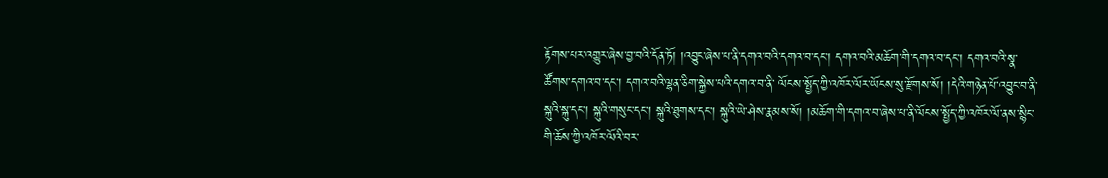རྟོགས་པར་འགྱུར་ཞེས་བྱ་བའི་དོན་ཏོ། །འབྱུང་ཞེས་པ་ནི་དགའ་བའི་དགའ་བ་དང་། དགའ་བའི་མཆོག་གི་དགའ་བ་དང་། དགའ་བའི་སྣ་ཚོགས་དགའ་བ་དང་། དགའ་བའི་ལྷན་ཅིག་སྐྱེས་པའི་དགའ་བ་ནི་ ལོངས་སྤྱོད་ཀྱི་འཁོར་ལོར་ཡོངས་སུ་རྫོགས་སོ། །དེའི་གཉེན་པོ་འབྱུང་བ་ནི་སྐུའི་སྐུ་དང་། སྐུའི་གསུང་དང་། སྐུའི་ཐུགས་དང་། སྐུའི་ཡེ་ཤེས་རྣམས་སོ། །མཆོག་གི་དགའ་བ་ཞེས་པ་ནི་ལོངས་སྤྱོད་ཀྱི་འཁོར་ལོ་ནས་སྙིང་གི་ཆོས་ཀྱི་འཁོར་ལོའི་བར་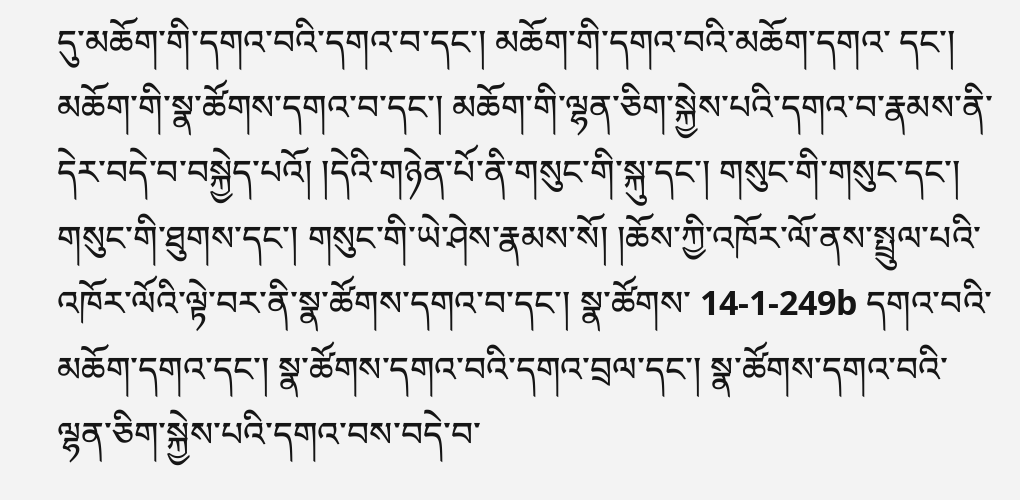དུ་མཆོག་གི་དགའ་བའི་དགའ་བ་དང་། མཆོག་གི་དགའ་བའི་མཆོག་དགའ་ དང་། མཆོག་གི་སྣ་ཚོགས་དགའ་བ་དང་། མཆོག་གི་ལྷན་ཅིག་སྐྱེས་པའི་དགའ་བ་རྣམས་ནི་དེར་བདེ་བ་བསྐྱེད་པའོ། །དེའི་གཉེན་པོ་ནི་གསུང་གི་སྐུ་དང་། གསུང་གི་གསུང་དང་། གསུང་གི་ཐུགས་དང་། གསུང་གི་ཡེ་ཤེས་རྣམས་སོ། །ཆོས་ཀྱི་འཁོར་ལོ་ནས་སྤྲུལ་པའི་འཁོར་ལོའི་ལྟེ་བར་ནི་སྣ་ཚོགས་དགའ་བ་དང་། སྣ་ཚོགས་ 14-1-249b དགའ་བའི་མཆོག་དགའ་དང་། སྣ་ཚོགས་དགའ་བའི་དགའ་བྲལ་དང་། སྣ་ཚོགས་དགའ་བའི་ལྷན་ཅིག་སྐྱེས་པའི་དགའ་བས་བདེ་བ་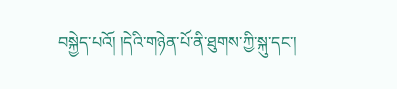བསྐྱེད་པའོ། །དེའི་གཉེན་པོ་ནི་ཐུགས་ཀྱི་སྐུ་དང་།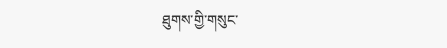ཐུགས་གྱི་གསུང་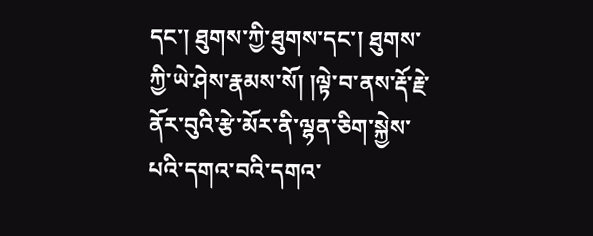དང་། ཐུགས་ཀྱི་ཐུགས་དང་། ཐུགས་ཀྱི་ཡེ་ཤེས་རྣམས་སོ། །ལྟེ་བ་ནས་རྡོ་རྗེ་ནོར་བུའི་རྩེ་མོར་ནི་ལྷན་ཅིག་སྐྱེས་པའི་དགའ་བའི་དགའ་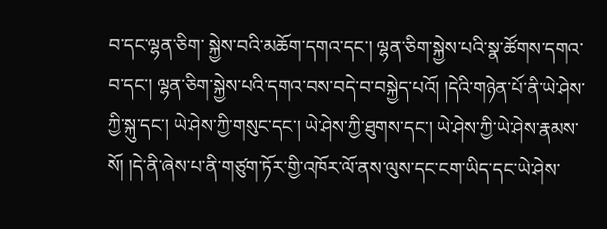བ་དང་ལྷན་ཅིག་ སྐྱེས་བའི་མཆོག་དགའ་དང་། ལྷན་ཅིག་སྐྱེས་པའི་སྣ་ཚོགས་དགའ་བ་དང་། ལྷན་ཅིག་སྐྱེས་པའི་དགའ་བས་བདེ་བ་བསྐྱེད་པའོ། །དེའི་གཉེན་པོ་ནི་ཡེ་ཤེས་ཀྱི་སྐུ་དང་། ཡེ་ཤེས་ཀྱི་གསུང་དང་། ཡེ་ཤེས་ཀྱི་ཐུགས་དང་། ཡེ་ཤེས་ཀྱི་ཡེ་ཤེས་རྣམས་སོ། །དེ་ནི་ཞེས་པ་ནི་གཙུག་ཏོར་གྱི་འཁོར་ལོ་ནས་ལུས་དང་ངག་ཡིད་དང་ཡེ་ཤེས་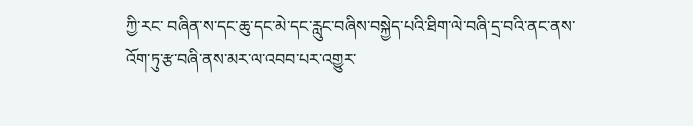ཀྱི་རང་ བཞིན་ས་དང་ཆུ་དང་མེ་དང་རླུང་བཞིས་བསྐྱེད་པའི་ཐིག་ལེ་བཞི་དྲ་བའི་ནང་ནས་འོག་ཏུ་རྩ་བཞི་ནས་མར་ལ་འབབ་པར་འགྱུར་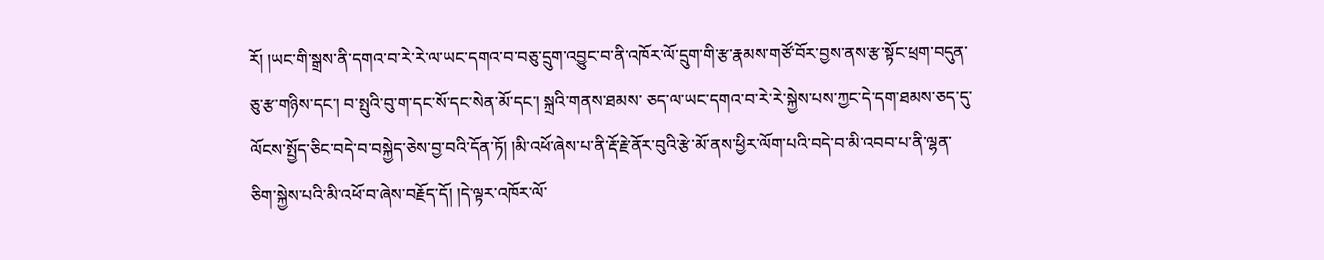རོ། །ཡང་གི་སྒྲས་ནི་དགའ་བ་རེ་རེ་ལ་ཡང་དགའ་བ་བཅུ་དྲུག་འབྱུང་བ་ནི་འཁོར་ལོ་དྲུག་གི་རྩ་རྣམས་གཙོ་བོར་བྱས་ནས་རྩ་སྟོང་ཕྲག་བདུན་ཅུ་རྩ་གཉིས་དང་། བ་སྤུའི་བུ་ག་དང་སོ་དང་སེན་མོ་དང་། སྐྲའི་གནས་ཐམས་ ཅད་ལ་ཡང་དགའ་བ་རེ་རེ་སྐྱེས་པས་ཀྱང་དེ་དག་ཐམས་ཅད་དུ་ལོངས་སྤྱོད་ཅིང་བདེ་བ་བསྐྱེད་ཅེས་བྱ་བའི་དོན་ཏོ། །མི་འཕོ་ཞེས་པ་ནི་རྡོ་རྗེ་ནོར་བུའི་རྩེ་མོ་ནས་ཕྱིར་ལོག་པའི་བདེ་བ་མི་འབབ་པ་ནི་ལྷན་ཅིག་སྐྱེས་པའི་མི་འཕོ་བ་ཞེས་བརྗོད་དོ། །དེ་ལྟར་འཁོར་ལོ་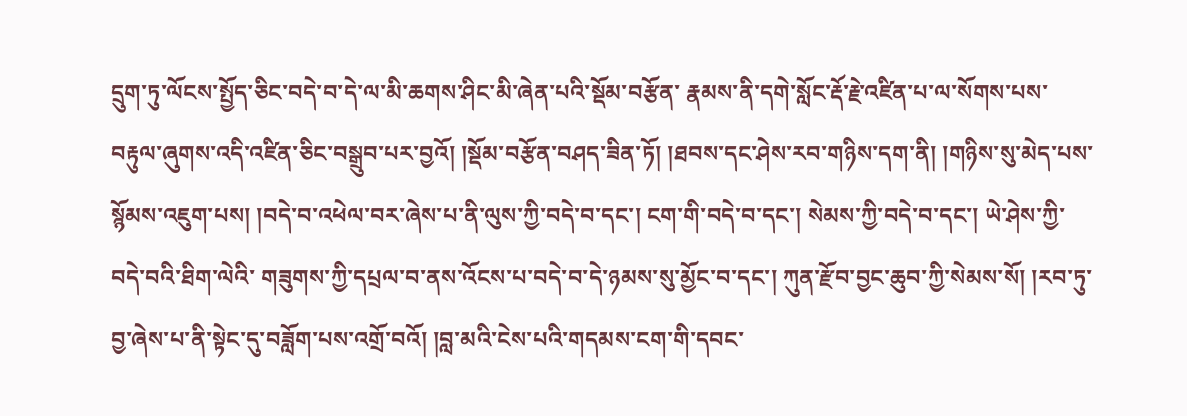དྲུག་ཏུ་ལོངས་སྤྱོད་ཅིང་བདེ་བ་དེ་ལ་མི་ཆགས་ཤིང་མི་ཞེན་པའི་སྡོམ་བརྩོན་ རྣམས་ནི་དགེ་སློང་རྡོ་རྗེ་འཛིན་པ་ལ་སོགས་པས་བརྟུལ་ཞུགས་འདི་འཛིན་ཅིང་བསྒྲུབ་པར་བྱའོ། །སྡོམ་བརྩོན་བཤད་ཟིན་ཏོ། །ཐབས་དང་ཤེས་རབ་གཉིས་དག་ནི། །གཉིས་སུ་མེད་པས་སྙོམས་འཇུག་པས། །བདེ་བ་འཕེལ་བར་ཞེས་པ་ནི་ལུས་ཀྱི་བདེ་བ་དང་། ངག་གི་བདེ་བ་དང་། སེམས་ཀྱི་བདེ་བ་དང་། ཡེ་ཤེས་ཀྱི་བདེ་བའི་ཐིག་ལེའི་ གཟུགས་ཀྱི་དཔྲལ་བ་ནས་འོངས་པ་བདེ་བ་དེ་ཉམས་སུ་མྱོང་བ་དང་། ཀུན་རྫོབ་བྱང་ཆུབ་ཀྱི་སེམས་སོ། །རབ་ཏུ་བྱ་ཞེས་པ་ནི་སྟེང་དུ་བཟློག་པས་འགྲོ་བའོ། །བླ་མའི་ངེས་པའི་གདམས་ངག་གི་དབང་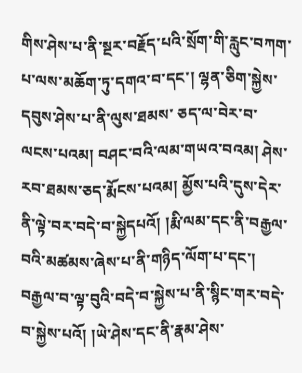གིས་ཤེས་པ་ནི་སྔར་བརྗོད་པའི་སྲོག་གི་རླུང་བཀག་པ་ལས་མཆོག་ཏུ་དགའ་བ་དང་། ལྷན་ཅིག་སྐྱེས་དབུས་ཤེས་པ་ནི་ལུས་ཐམས་ ཅད་ལ་བེར་བ་ལངས་པའམ། བཤང་བའི་ལམ་གཡའ་བའམ། ཤེས་རབ་ཐམས་ཅད་རྨོངས་པའམ། མྱོས་པའི་དུས་དེར་ནི་ལྟེ་བར་བདེ་བ་སྐྱེདཔའོ། །རྨི་ལམ་དང་ནི་བརྒྱལ་བའི་མཚམས་ཞེས་པ་ནི་གཉིད་ལོག་པ་དང་། བརྒྱལ་བ་ལྟ་བུའི་བདེ་བ་སྐྱེས་པ་ནི་སྙིང་གར་བདེ་བ་སྐྱེས་པའོ། །ཡེ་ཤེས་དང་ནི་རྣམ་ཤེས་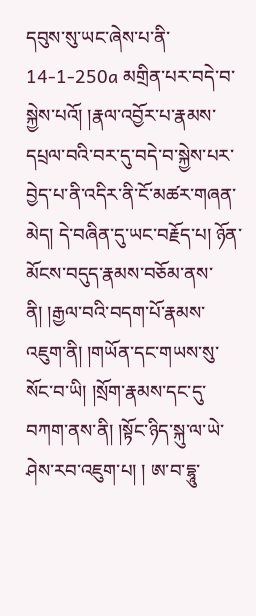དབུས་སུ་ཡང་ཞེས་པ་ནི་ 14-1-250a མགྲིན་པར་བདེ་བ་སྐྱེས་པའོ། །རྣལ་འབྱོར་པ་རྣམས་དཔྲལ་བའི་བར་དུ་བདེ་བ་སྐྱེས་པར་བྱེད་པ་ནི་འདིར་ནི་ངོ་མཚར་གཞན་མེད། དེ་བཞིན་དུ་ཡང་བརྗོད་པ། ཉོན་མོངས་བདུད་རྣམས་བཅོམ་ནས་ནི། །རྒྱལ་བའི་བདག་པོ་རྣམས་འཇུག་ནི། །གཡོན་དང་གཡས་སུ་སོང་བ་ཡི། །སྲོག་རྣམས་དང་དུ་བཀག་ནས་ནི། །སྟོང་ཉིད་སྐུ་ལ་ཡེ་ཤེས་རབ་འཇུག་པ། ། ཨ་བ་དྷཱུ་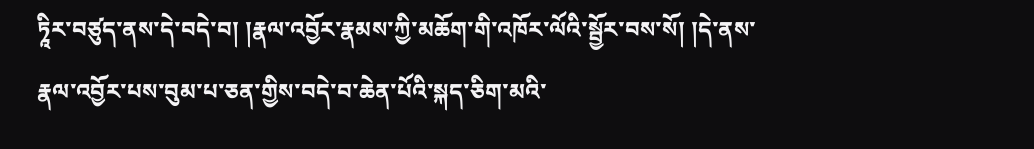ཏཱིར་བཙུད་ནས་དེ་བདེ་བ། །རྣལ་འབྱོར་རྣམས་ཀྱི་མཆོག་གི་འཁོར་ལོའི་སྦྱོར་བས་སོ། །དེ་ནས་རྣལ་འབྱོར་པས་བུམ་པ་ཅན་གྱིས་བདེ་བ་ཆེན་པོའི་སྐད་ཅིག་མའི་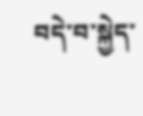བདེ་བ་སྐྱེད་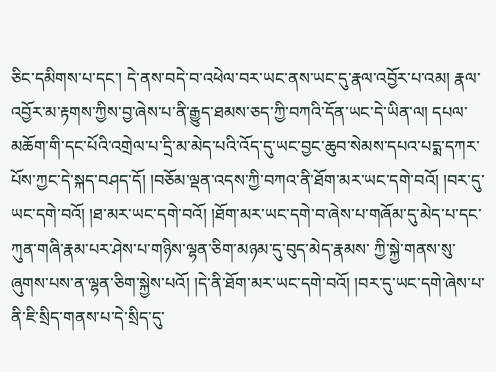ཅིང་དམིགས་པ་དང་། དེ་ནས་བདེ་བ་འཕེལ་བར་ཡང་ནས་ཡང་དུ་རྣལ་འབྱོར་པ་འམ། རྣལ་འབྱོར་མ་རྟགས་ཀྱིས་བྱ་ཞེས་པ་ནི་རྒྱུད་ཐམས་ཅད་ཀྱི་བཀའི་དོན་ཡང་དེ་ཡིན་ལ། དཔལ་ མཆོག་གི་དང་པོའི་འགྲེལ་པ་དྲི་མ་མེད་པའི་འོད་དུ་ཡང་བྱང་ཆུབ་སེམས་དཔའ་པདྨ་དཀར་པོས་ཀྱང་དེ་སྐད་བཤད་དོ། །བཅོམ་ལྡན་འདས་ཀྱི་བཀའ་ནི་ཐོག་མར་ཡང་དགེ་བའོ། །བར་དུ་ཡང་དགེ་བའོ། །ཐ་མར་ཡང་དགེ་བའོ། །ཐོག་མར་ཡང་དགེ་བ་ཞེས་པ་གཞོམ་དུ་མེད་པ་དང་ཀུན་གཞི་རྣམ་པར་ཤེས་པ་གཉིས་ལྷན་ཅིག་མཉམ་དུ་བུད་མེད་རྣམས་ ཀྱི་སྐྱེ་གནས་སུ་ཞུགས་པས་ན་ལྷན་ཅིག་སྐྱེས་པའོ། །དེ་ནི་ཐོག་མར་ཡང་དགེ་བའོ། །བར་དུ་ཡང་དགེ་ཞེས་པ་ནི་ཇི་སྲིད་གནས་པ་དེ་སྲིད་དུ་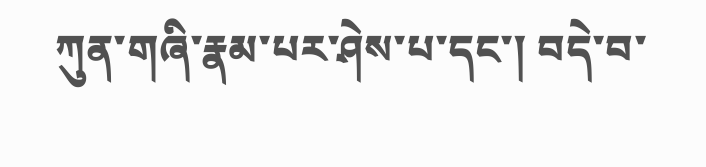ཀུན་གཞི་རྣམ་པར་ཤེས་པ་དང་། བདེ་བ་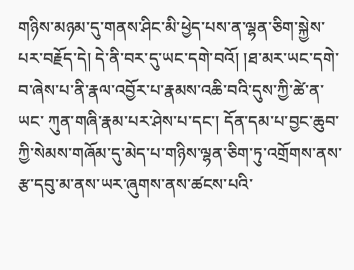གཉིས་མཉམ་དུ་གནས་ཤིང་མི་ཕྱེད་པས་ན་ལྷན་ཅིག་སྐྱེས་པར་བརྗོད་དེ། དེ་ནི་བར་དུ་ཡང་དགེ་བའོ། །ཐ་མར་ཡང་དགེ་བ་ཞེས་པ་ནི་རྣལ་འབྱོར་པ་རྣམས་འཆི་བའི་དུས་ཀྱི་ཚེ་ན་ཡང་ ཀུན་གཞི་རྣམ་པར་ཤེས་པ་དང་། དོན་དམ་པ་བྱང་ཆུབ་ཀྱི་སེམས་གཞོམ་དུ་མེད་པ་གཉིས་ལྷན་ཅིག་ཏུ་འགྲོགས་ནས་རྩ་དབུ་མ་ནས་ཡར་ཞུགས་ནས་ཚངས་པའི་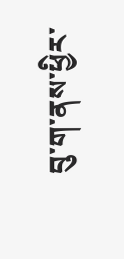བུ་ག་ནས་ཕྱིར་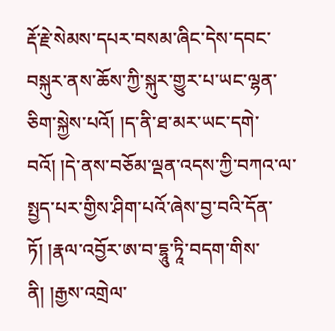རྡོ་རྗེ་སེམས་དཔར་བསམ་ཞིང་དེས་དབང་བསྐུར་ནས་ཆོས་ཀྱི་སྐུར་གྱུར་པ་ཡང་ལྷན་ཅིག་སྐྱེས་པའོ། །ད་ནི་ཐ་མར་ཡང་དགེ་བའོ། །དེ་ནས་བཅོམ་ལྡན་འདས་ཀྱི་བཀའ་ལ་ སྤྱད་པར་གྱིས་ཤིག་པའོ་ཞེས་བྱ་བའི་དོན་ཏོ། །རྣལ་འབྱོར་ཨ་བ་དྷཱུ་ཏཱི་བདག་གིས་ནི། །རྒྱས་འགྲེལ་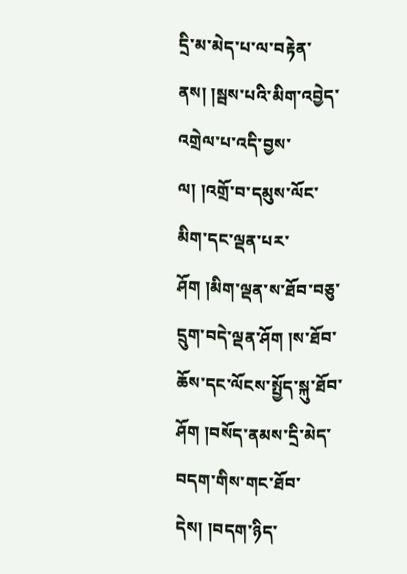དྲི་མ་མེད་པ་ལ་བརྟེན་ནས། །སྦས་པའི་མིག་འབྱེད་འགྲེལ་པ་འདི་བྱས་ལ། །འགྲོ་བ་དམུས་ལོང་མིག་དང་ལྡན་པར་ཤོག །མིག་ལྡན་ས་ཐོབ་བཅུ་དྲུག་བདེ་ལྡན་ཤོག །ས་ཐོབ་ཆོས་དང་ལོངས་སྤྱོད་སྐུ་ཐོབ་ཤོག །བསོད་ནམས་དྲི་མེད་ བདག་གིས་གང་ཐོབ་དེས། །བདག་ཉིད་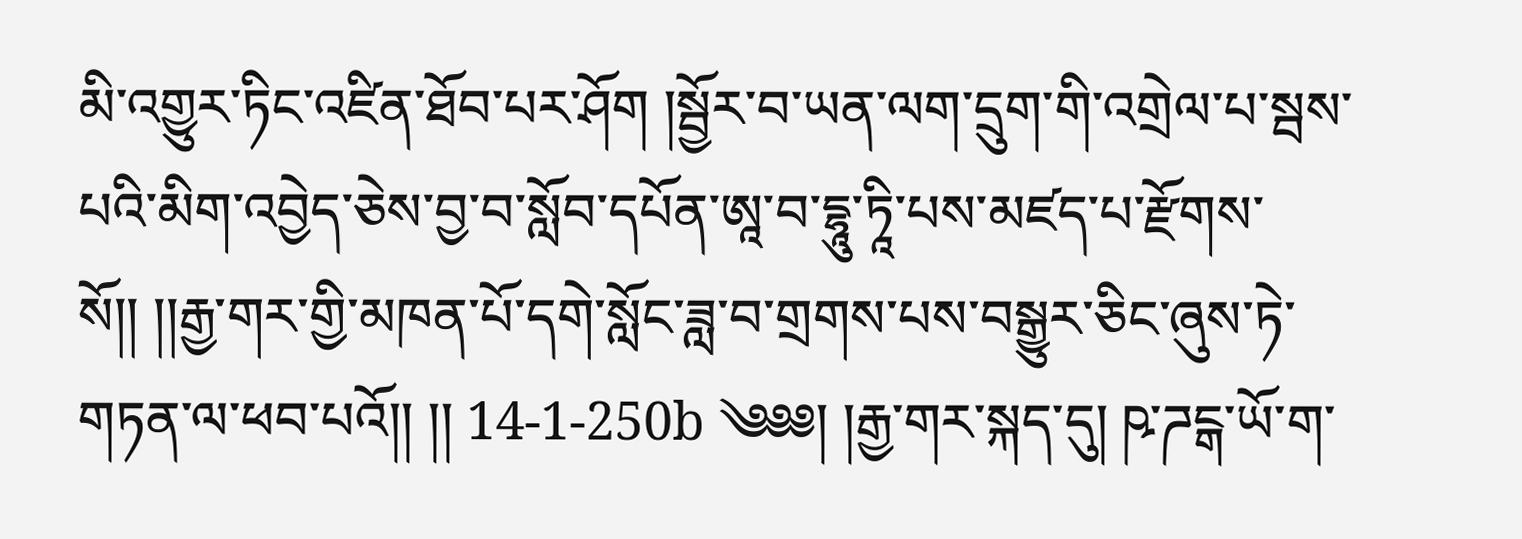མི་འགྱུར་ཏིང་འཛིན་ཐོབ་པར་ཤོག །སྦྱོར་བ་ཡན་ལག་དྲུག་གི་འགྲེལ་པ་སྦས་པའི་མིག་འབྱེད་ཅེས་བྱ་བ་སློབ་དཔོན་ཨཱ་བ་དྷཱུ་ཏཱི་པས་མཛད་པ་རྫོགས་སོ།། །།རྒྱ་གར་གྱི་མཁན་པོ་དགེ་སློང་ཟླ་བ་གྲགས་པས་བསྒྱུར་ཅིང་ཞུས་ཏེ་གཏན་ལ་ཕབ་པའོ།། །། 14-1-250b ༄༅༅། །རྒྱ་གར་སྐད་དུ། ཥ་ཌངྒ་ཡོ་ག་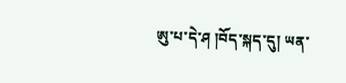ཨུ་པ་དེ་ཤ །བོད་སྐད་དུ། ཡན་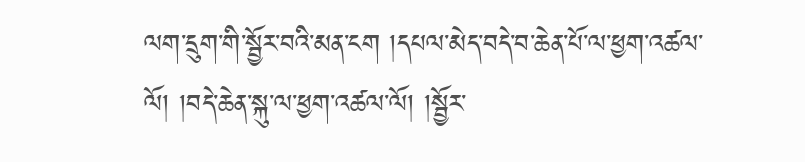ལག་དྲུག་གི་སྦྱོར་བའི་མན་ངག །དཔལ་མེད་བདེ་བ་ཆེན་པོ་ལ་ཕྱག་འཚལ་ལོ། །བདེ་ཆེན་སྐུ་ལ་ཕྱག་འཚལ་ལོ། །སྦྱོར་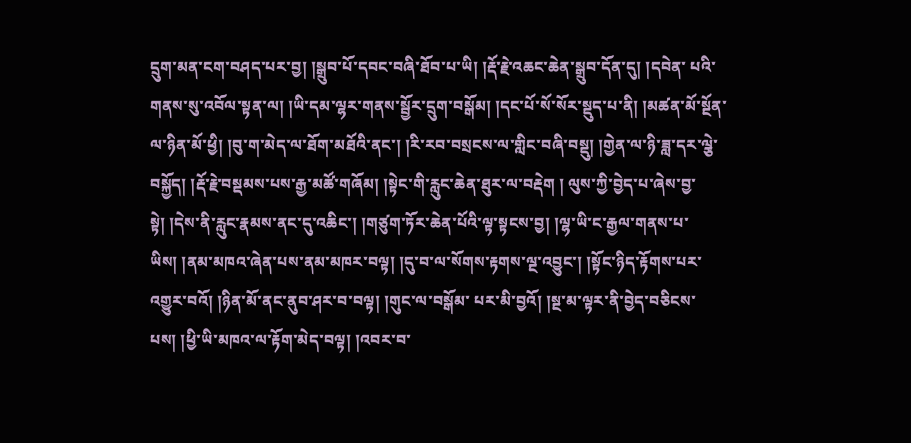དྲུག་མན་ངག་བཤད་པར་བྱ། །སྒྲུབ་པོ་དབང་བཞི་ཐོབ་པ་ཡི། །རྡོ་རྗེ་འཆང་ཆེན་སྒྲུབ་དོན་དུ། །དབེན་ པའི་གནས་སུ་འབོལ་སྟན་ལ། །ཡི་དམ་ལྷར་གནས་སྦྱོར་དྲུག་བསྒོམ། །དང་པོ་སོ་སོར་སྡུད་པ་ནི། །མཚན་མོ་སྔོན་ལ་ཉིན་མོ་ཕྱི། །བུ་ག་མེད་ལ་ཐོག་མཐོའི་ནང་། །རི་རབ་བསྲངས་ལ་གླིང་བཞི་བསྡུ། །གྱེན་ལ་ཉི་ཟླ་དར་ལྕེ་བསྐྱོད། །རྡོ་རྗེ་བསྡམས་པས་རྒྱ་མཚོ་གཞོམ། །སྟེང་གི་རླུང་ཆེན་ཐུར་ལ་བརྡེག ། ལུས་ཀྱི་བྱེད་པ་ཞེས་བྱ་སྟེ། །དེས་ནི་རླུང་རྣམས་ནང་དུ་འཆིང་། །གཙུག་ཏོར་ཆེན་པོའི་ལྟ་སྟངས་བྱ། །ལྷ་ཡི་ང་རྒྱལ་གནས་པ་ཡིས། །ནམ་མཁའ་ཞེན་པས་ནམ་མཁར་བལྟ། །དུ་བ་ལ་སོགས་རྟགས་ལྔ་འབྱུང་། །སྟོང་ཉིད་རྟོགས་པར་འགྱུར་བའོ། །ཉིན་མོ་ནང་ནུབ་ཤར་བ་བལྟ། །གུང་ལ་བསྒོམ་ པར་མི་བྱའོ། །སྔ་མ་ལྟར་ནི་བྱེད་བཅིངས་པས། །ཕྱི་ཡི་མཁའ་ལ་རྟོག་མེད་བལྟ། །འབར་བ་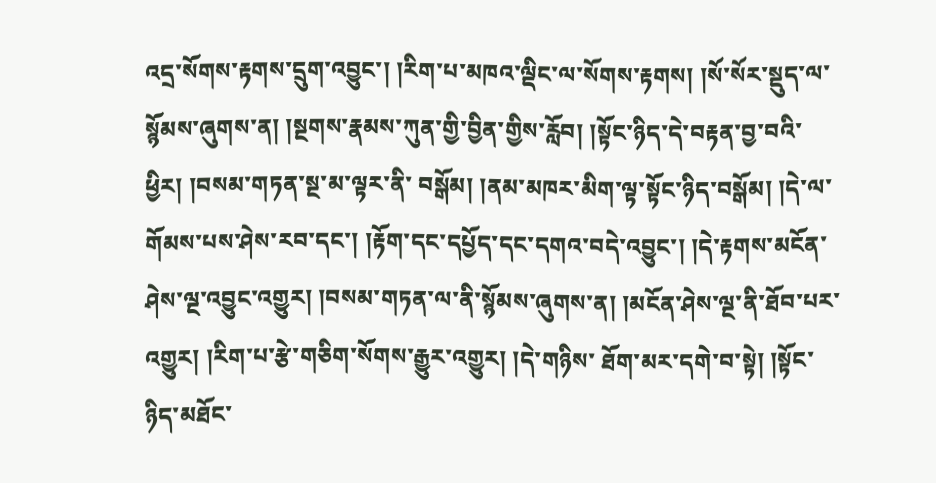འདྲ་སོགས་རྟགས་དྲུག་འབྱུང་། །རིག་པ་མཁའ་ལྡིང་ལ་སོགས་རྟགས། །སོ་སོར་སྡུད་ལ་སྙོམས་ཞུགས་ན། །སྔགས་རྣམས་ཀུན་གྱི་བྱིན་གྱིས་རློབ། །སྟོང་ཉིད་དེ་བརྟན་བྱ་བའི་ཕྱིར། །བསམ་གཏན་སྔ་མ་ལྟར་ནི་ བསྒོམ། །ནམ་མཁར་མིག་ལྟ་སྟོང་ཉིད་བསྒོམ། །དེ་ལ་གོམས་པས་ཤེས་རབ་དང་། །རྟོག་དང་དཔྱོད་དང་དགའ་བདེ་འབྱུང་། །དེ་རྟགས་མངོན་ཤེས་ལྔ་འབྱུང་འགྱུར། །བསམ་གཏན་ལ་ནི་སྙོམས་ཞུགས་ན། །མངོན་ཤེས་ལྔ་ནི་ཐོབ་པར་འགྱུར། །རིག་པ་རྩེ་གཅིག་སོགས་རྒྱུར་འགྱུར། །དེ་གཉིས་ ཐོག་མར་དགེ་བ་སྟེ། །སྟོང་ཉིད་མཐོང་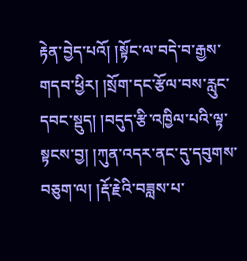རྟེན་བྱེད་པའོ། །སྟོང་ལ་བདེ་བ་རྒྱས་གདབ་ཕྱིར། །སྲོག་དང་རྩོལ་བས་རླུང་དབང་སྡུད། །བདུད་རྩི་འཁྱིལ་པའི་ལྟ་སྟངས་བྱ། །ཀུན་འདར་ནང་དུ་དབུགས་བཅུག་ལ། །རྡོ་རྗེའི་བཟླས་པ་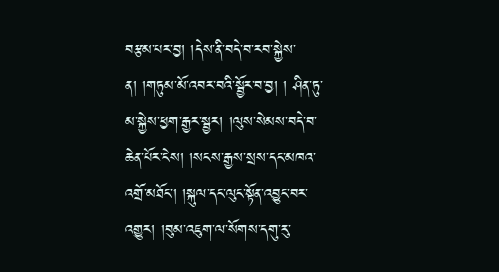བརྩམ་པར་བྱ། །དེས་ནི་བདེ་བ་རབ་སྐྱེས་ན། །གཏུམ་མོ་འབར་བའི་སྦྱོར་བ་བྱ། ། ཤིན་ཏུ་མ་སྐྱེས་ཕྱག་རྒྱར་སྦྱར། །ལུས་སེམས་བདེ་བ་ཆེན་པོར་ངེས། །སངས་རྒྱས་སྲས་དང་མཁའ་འགྲོ་མཐོང་། །སྐུལ་དང་ལུང་སྟོན་འབྱུང་བར་འགྱུར། །བུམ་འཇུག་ལ་སོགས་དགུ་རུ་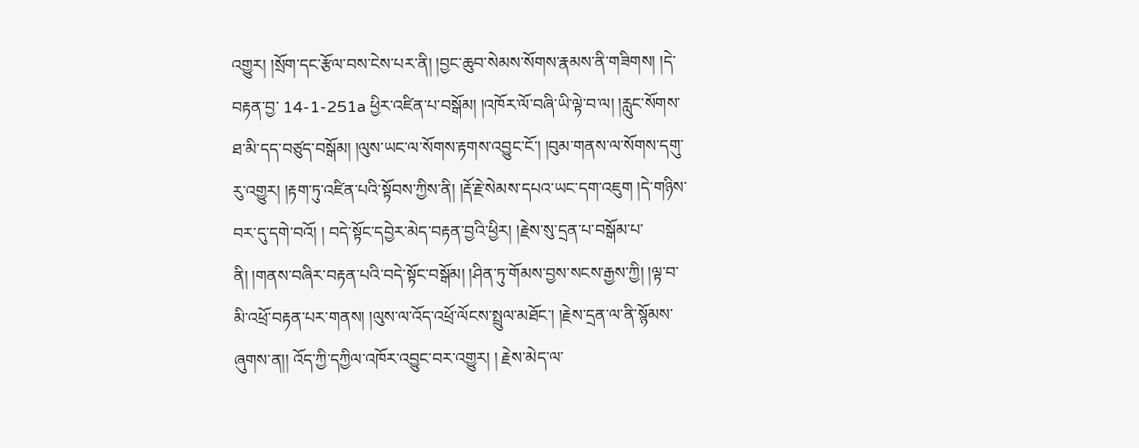འགྱུར། །སྲོག་དང་རྩོལ་བས་ངེས་པར་ནི། །བྱང་ཆུབ་སེམས་སོགས་རྣམས་ནི་གཟིགས། །དེ་བརྟན་བྱ་ 14-1-251a ཕྱིར་འཛིན་པ་བསྒོམ། །འཁོར་ལོ་བཞི་ཡི་ལྟེ་བ་ལ། །རླུང་སོགས་ཐ་མི་དད་བཙུད་བསྒོམ། །ལུས་ཡང་ལ་སོགས་རྟགས་འབྱུང་ངོ་། །བུམ་གནས་ལ་སོགས་དགུ་རུ་འགྱུར། །རྟག་ཏུ་འཛིན་པའི་སྟོབས་ཀྱིས་ནི། །རྡོ་རྗེ་སེམས་དཔའ་ཡང་དག་འཇུག །དེ་གཉིས་བར་དུ་དགེ་བའོ། ། བདེ་སྟོང་དབྱེར་མེད་བརྟན་བྱའི་ཕྱིར། །རྗེས་སུ་དྲན་པ་བསྒོམ་པ་ནི། །གནས་བཞིར་བརྟན་པའི་བདེ་སྟོང་བསྒོམ། །ཤིན་ཏུ་གོམས་བྱས་སངས་རྒྱས་ཀྱི། །ལྟ་བ་མི་འཕྲོ་བརྟན་པར་གནས། །ལུས་ལ་འོད་འཕྲོ་ལོངས་སྤྲུལ་མཐོང་། །རྗེས་དྲན་ལ་ནི་སྙོམས་ཞུགས་ན།། འོད་ཀྱི་དཀྱིལ་འཁོར་འབྱུང་བར་འགྱུར། ། རྗེས་མེད་ལ་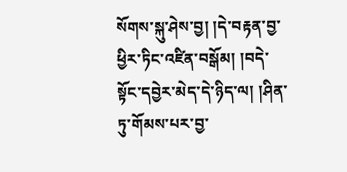སོགས་སྐུ་ཤེས་བྱ། །དེ་བརྟན་བྱ་ཕྱིར་ཏིང་འཛིན་བསྒོམ། །བདེ་སྟོང་དབྱེར་མེད་དེ་ཉིད་ལ། །ཤིན་ཏུ་གོམས་པར་བྱ་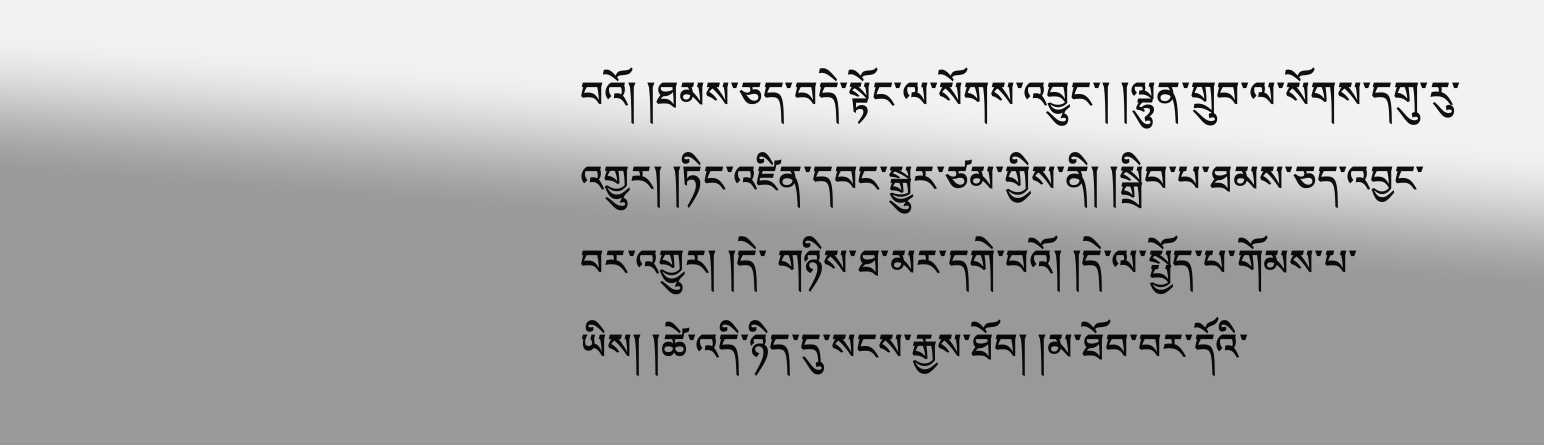བའོ། །ཐམས་ཅད་བདེ་སྟོང་ལ་སོགས་འབྱུང་། །ལྷུན་གྲུབ་ལ་སོགས་དགུ་རུ་འགྱུར། །ཏིང་འཛིན་དབང་སྒྱུར་ཙམ་གྱིས་ནི། །སྒྲིབ་པ་ཐམས་ཅད་འབྱང་བར་འགྱུར། །དེ་ གཉིས་ཐ་མར་དགེ་བའོ། །དེ་ལ་སྤྱོད་པ་གོམས་པ་ཡིས། །ཚེ་འདི་ཉིད་དུ་སངས་རྒྱས་ཐོབ། །མ་ཐོབ་བར་དོའི་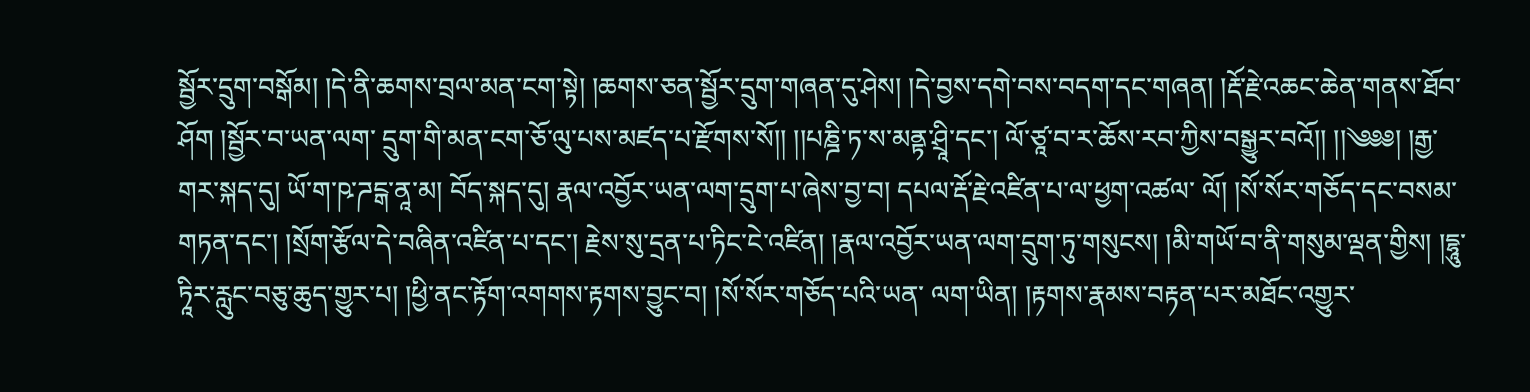སྦྱོར་དྲུག་བསྒོམ། །དེ་ནི་ཆགས་བྲལ་མན་ངག་སྟེ། །ཆགས་ཅན་སྦྱོར་དྲུག་གཞན་དུ་ཤེས། །དེ་བྱས་དགེ་བས་བདག་དང་གཞན། །རྡོ་རྗེ་འཆང་ཆེན་གནས་ཐོབ་ཤོག །སྦྱོར་བ་ཡན་ལག་ དྲུག་གི་མན་ངག་ཅོ་ལུ་པས་མཛད་པ་རྫོགས་སོ།། །།པཎྜི་ཏ་ས་མནྟ་ཤྲཱི་དང་། ལོ་ཙཱ་བ་ར་ཆོས་རབ་ཀྱིས་བསྒྱུར་བའོ།། །།༄༅༅། །རྒྱ་གར་སྐད་དུ། ཡོ་ག་ཥ་ཌངྒ་ནཱ་མ། བོད་སྐད་དུ། རྣལ་འབྱོར་ཡན་ལག་དྲུག་པ་ཞེས་བྱ་བ། དཔལ་རྡོ་རྗེ་འཛིན་པ་ལ་ཕྱག་འཚལ་ ལོ། །སོ་སོར་གཅོད་དང་བསམ་གཏན་དང་། །སྲོག་རྩོལ་དེ་བཞིན་འཛིན་པ་དང་། རྗེས་སུ་དྲན་པ་ཏིང་ངེ་འཛིན། །རྣལ་འབྱོར་ཡན་ལག་དྲུག་ཏུ་གསུངས། །མི་གཡོ་བ་ནི་གསུམ་ལྡན་གྱིས། །དྷཱུ་ཏཱིར་རླུང་བཅུ་ཆུད་གྱུར་པ། །ཕྱི་ནང་རྟོག་འགགས་རྟགས་བྱུང་བ། །སོ་སོར་གཅོད་པའི་ཡན་ ལག་ཡིན། །རྟགས་རྣམས་བརྟན་པར་མཐོང་འགྱུར་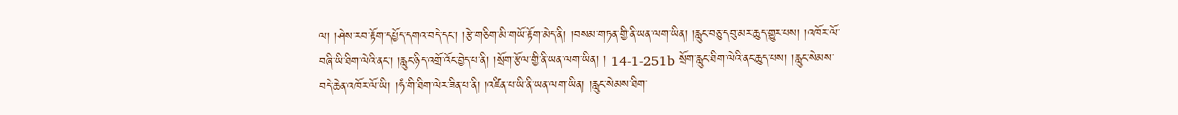ལ། །ཤེས་རབ་རྟོག་དཔྱོད་དགའ་བདེ་དང་། །རྩེ་གཅིག་མི་གཡོ་རྟོག་མེད་ནི། །བསམ་གཏན་གྱི་ནི་ཡན་ལག་ཡིན། །རླུང་བཅུ་དབུ་མར་ཆུད་གྱུར་པས། །འཁོར་ལོ་བཞི་ཡི་ཐིག་ལེའི་ནང་། །རླུང་ཉིད་འགྲོ་འོང་བྱེད་པ་ནི། །སྲོག་རྩོལ་གྱི་ནི་ཡན་ལག་ཡིན། ། 14-1-251b སྲོག་རླུང་ཐིག་ལེའི་ནང་ཆུད་པས། །རླུང་སེམས་བདེ་ཆེན་འཁོར་ལོ་ཡི། །ཧཾ་གི་ཐིག་ལེར་ཟིན་པ་ནི། །འཛིན་པ་ཡི་ནི་ཡན་ལག་ཡིན། །རླུང་སེམས་ཐིག་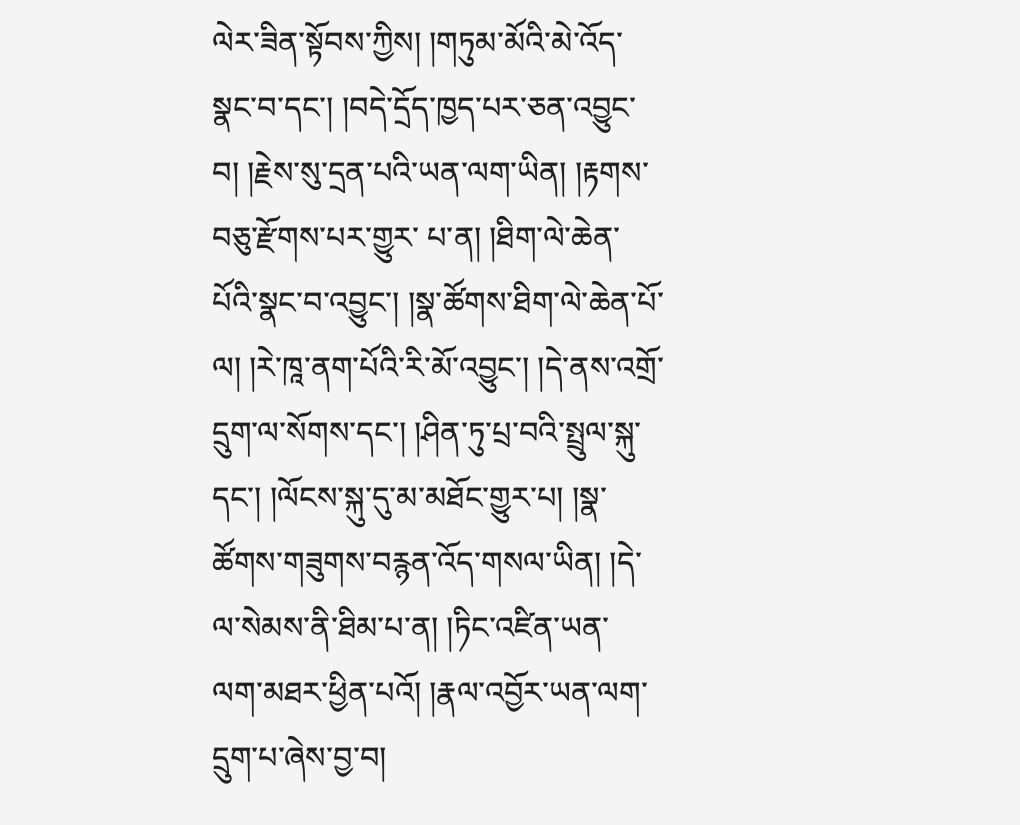ལེར་ཟིན་སྟོབས་ཀྱིས། །གཏུམ་མོའི་མེ་འོད་སྣང་བ་དང་། །བདེ་དྲོད་ཁྱད་པར་ཅན་འབྱུང་བ། །རྗེས་སུ་དྲན་པའི་ཡན་ལག་ཡིན། །རྟགས་བཅུ་རྫོགས་པར་གྱུར་ པ་ན། །ཐིག་ལེ་ཆེན་པོའི་སྣང་བ་འབྱུང་། །སྣ་ཚོགས་ཐིག་ལེ་ཆེན་པོ་ལ། །རེ་ཁཱ་ནག་པོའི་རི་མོ་འབྱུང་། །དེ་ནས་འགྲོ་དྲུག་ལ་སོགས་དང་། །ཤིན་ཏུ་པྲ་བའི་སྤྲུལ་སྐུ་དང་། །ལོངས་སྐུ་དུ་མ་མཐོང་གྱུར་པ། །སྣ་ཚོགས་གཟུགས་བརྙན་འོད་གསལ་ཡིན། །དེ་ལ་སེམས་ནི་ཐིམ་པ་ན། །ཏིང་འཛིན་ཡན་ ལག་མཐར་ཕྱིན་པའོ། །རྣལ་འབྱོར་ཡན་ལག་དྲུག་པ་ཞེས་བྱ་བ།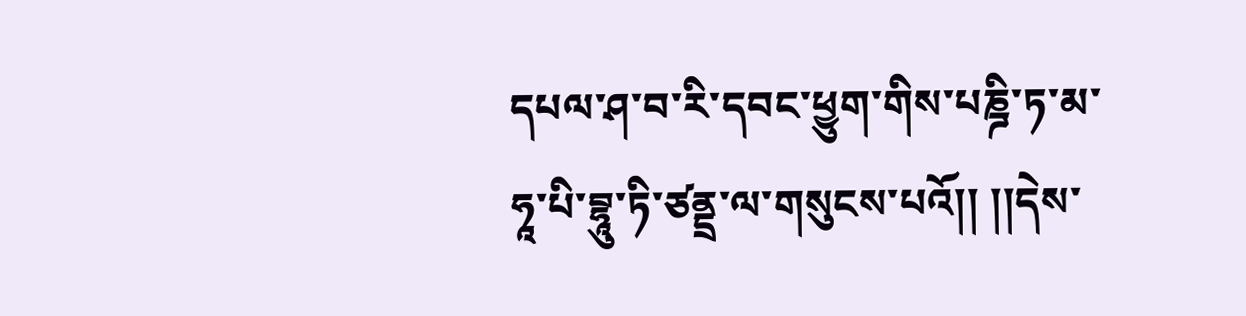དཔལ་ཤ་བ་རི་དབང་ཕྱུག་གིས་པཎྜི་ཏ་མ་ཧཱ་པི་བྷཱུ་ཏི་ཙནྡྲ་ལ་གསུངས་པའོ།། །།དེས་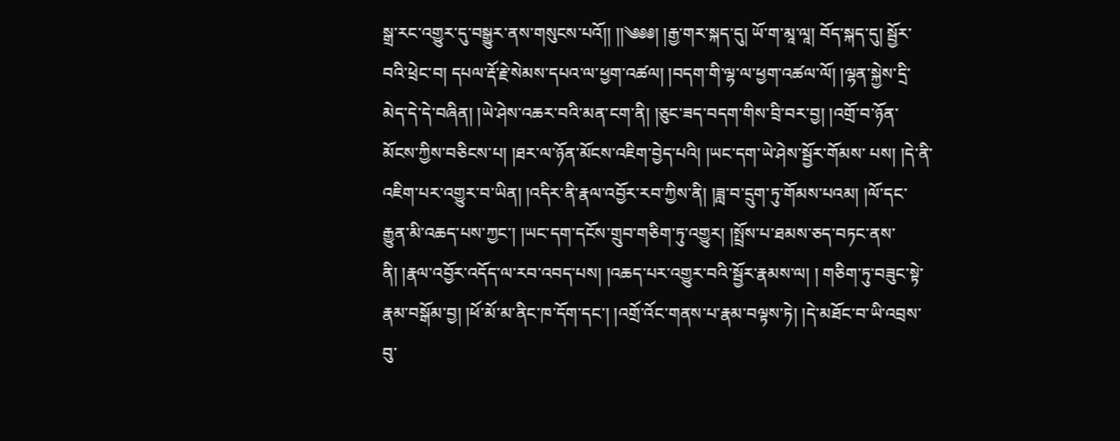སྒྲ་རང་འགྱུར་དུ་བསྒྱུར་ནས་གསུངས་པའོ།། །།༄༅༅། །རྒྱ་གར་སྐད་དུ། ཡོ་ག་མཱ་ལཱ། བོད་སྐད་དུ། སྦྱོར་བའི་ཕྲེང་བ། དཔལ་རྡོ་རྗེ་སེམས་དཔའ་ལ་ཕྱག་འཚལ། །བདག་གི་ལྷ་ལ་ཕྱག་འཚལ་ལོ། །ལྷན་སྐྱེས་དྲི་མེད་དེ་དེ་བཞིན། །ཡེ་ཤེས་འཆར་བའི་མན་ངག་ནི། །ཅུང་ཟད་བདག་གིས་བྲི་བར་བྱ། །འགྲོ་བ་ཉོན་མོངས་ཀྱིས་བཅིངས་པ། །ཐར་ལ་ཉོན་མོངས་འཇིག་བྱེད་པའི། །ཡང་དག་ཡེ་ཤེས་སྦྱོར་གོམས་ པས། །དེ་ནི་འཇིག་པར་འགྱུར་བ་ཡིན། །འདིར་ནི་རྣལ་འབྱོར་རབ་ཀྱིས་ནི། །ཟླ་བ་དྲུག་ཏུ་གོམས་པའམ། །ལོ་དང་རྒྱུན་མི་འཆད་པས་ཀྱང་། །ཡང་དག་དངོས་གྲུབ་གཅིག་ཏུ་འགྱུར། །སྤྲོས་པ་ཐམས་ཅད་བཏང་ནས་ནི། །རྣལ་འབྱོར་འདོད་ལ་རབ་འབད་པས། །འཆད་པར་འགྱུར་བའི་སྦྱོར་རྣམས་ལ། ། གཅིག་ཏུ་བཟུང་སྟེ་རྣམ་བསྒོམ་བྱ། །ཕོ་མོ་མ་ནིང་ཁ་དོག་དང་། །འགྲོ་འོང་གནས་པ་རྣམ་བལྟས་ཏེ། །དེ་མཐོང་བ་ཡི་འབྲས་བུ་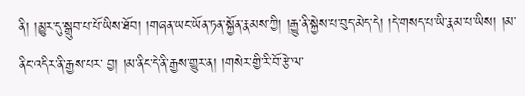ནི། །མྱུར་དུ་སྒྲུབ་པ་པོ་ཡིས་ཐོབ། །གཞན་ཡང་ཡོན་ཏན་སྐྱོན་རྣམས་ཀྱི། །རྒྱུ་ནི་སྐྱེས་པ་བུད་མེད་དེ། །དེ་གསད་པ་ཡི་རྣམ་པ་ཡིས། །མ་ནིང་འདིར་ནི་རྒྱས་པར་ བྱ། །མ་ནིང་དེ་ནི་རྒྱས་གྱུར་ན། །གསེར་གྱི་རི་བོ་རྩེ་ལ་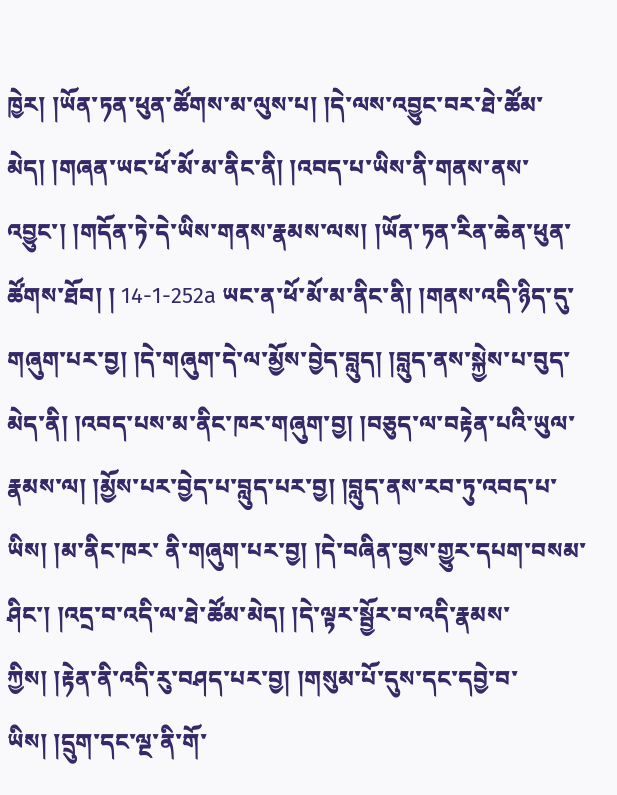ཁྱེར། །ཡོན་ཏན་ཕུན་ཚོགས་མ་ལུས་པ། །དེ་ལས་འབྱུང་བར་ཐེ་ཚོམ་མེད། །གཞན་ཡང་ཕོ་མོ་མ་ནིང་ནི། །འབད་པ་ཡིས་ནི་གནས་ནས་འབྱུང་། །གདོན་ཏེ་དེ་ཡིས་གནས་རྣམས་ལས། །ཡོན་ཏན་རིན་ཆེན་ཕུན་ཚོགས་ཐོབ། ། 14-1-252a ཡང་ན་ཕོ་མོ་མ་ནིང་ནི། །གནས་འདི་ཉིད་དུ་གཞུག་པར་བྱ། །དེ་གཞུག་དེ་ལ་མྱོས་བྱེད་བླུད། །བླུད་ནས་སྐྱེས་པ་བུད་མེད་ནི། །འབད་པས་མ་ནིང་ཁར་གཞུག་བྱ། །བཅུད་ལ་བརྟེན་པའི་ཡུལ་རྣམས་ལ། །མྱོས་པར་བྱེད་པ་བླུད་པར་བྱ། །བླུད་ནས་རབ་ཏུ་འབད་པ་ཡིས། །མ་ནིང་ཁར་ ནི་གཞུག་པར་བྱ། །དེ་བཞིན་བྱས་གྱུར་དཔག་བསམ་ཤིང་། །འདྲ་བ་འདི་ལ་ཐེ་ཚོམ་མེད། །དེ་ལྟར་སྦྱོར་བ་འདི་རྣམས་ཀྱིས། །རྟེན་ནི་འདི་རུ་བཤད་པར་བྱ། །གསུམ་པོ་དུས་དང་དབྱེ་བ་ཡིས། །དྲུག་དང་ལྔ་ནི་གོ་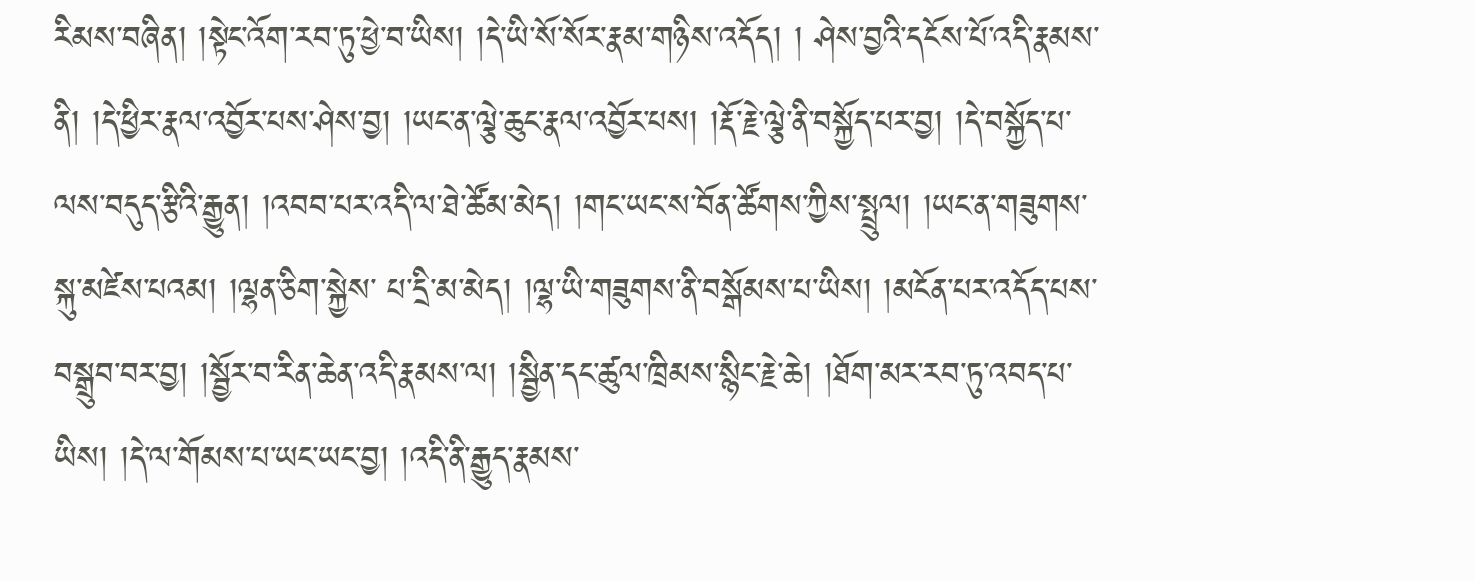རིམས་བཞིན། །སྟེང་འོག་རབ་ཏུ་ཕྱེ་བ་ཡིས། །དེ་ཡི་སོ་སོར་རྣམ་གཉིས་འདོད། ། ཤེས་བྱའི་དངོས་པོ་འདི་རྣམས་ནི། །དེ་ཕྱིར་རྣལ་འབྱོར་པས་ཤེས་བྱ། །ཡང་ན་ལྕེ་ཆུང་རྣལ་འབྱོར་པས། །རྡོ་རྗེ་ལྕེ་ནི་བསྐྱོད་པར་བྱ། །དེ་བསྐྱོད་པ་ལས་བདུད་རྩིའི་རྒྱུན། །འབབ་པར་འདི་ལ་ཐེ་ཚོམ་མེད། །གང་ཡང་ས་བོན་ཚོགས་ཀྱིས་སྤྲུལ། །ཡང་ན་གཟུགས་སྐུ་མཛེས་པའམ། །ལྷན་ཅིག་སྐྱེས་ པ་དྲི་མ་མེད། །ལྷ་ཡི་གཟུགས་ནི་བསྒོམས་པ་ཡིས། །མངོན་པར་འདོད་པས་བསྒྲུབ་བར་བྱ། །སྦྱོར་བ་རིན་ཆེན་འདི་རྣམས་ལ། །སྦྱིན་དང་ཚུལ་ཁྲིམས་སྙིང་རྗེ་ཆེ། །ཐོག་མར་རབ་ཏུ་འབད་པ་ཡིས། །དེ་ལ་གོམས་པ་ཡང་ཡང་བྱ། །འདི་ནི་རྒྱུད་རྣམས་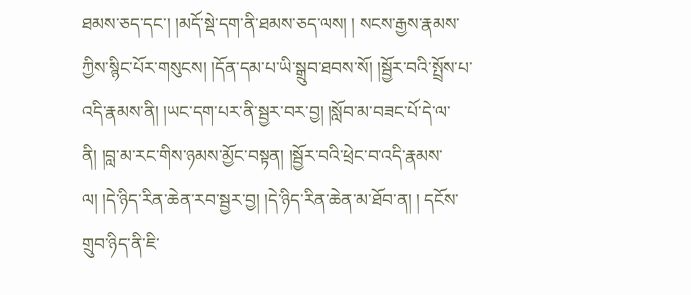ཐམས་ཅད་དང་། །མདོ་སྡེ་དག་ནི་ཐམས་ཅད་ལས། ། སངས་རྒྱས་རྣམས་ཀྱིས་སྙིང་པོར་གསུངས། །དོན་དམ་པ་ཡི་སྒྲུབ་ཐབས་སོ། །སྦྱོར་བའི་སྤྲོས་པ་འདི་རྣམས་ནི། །ཡང་དག་པར་ནི་སྦྱར་བར་བྱ། །སློབ་མ་བཟང་པོ་དེ་ལ་ནི། །བླ་མ་རང་གིས་ཉམས་མྱོང་བསྟན། །སྦྱོར་བའི་ཕྲེང་བ་འདི་རྣམས་ལ། །དེ་ཉིད་རིན་ཆེན་རབ་སྦྱར་བྱ། །དེ་ཉིད་རིན་ཆེན་མ་ཐོབ་ན། ། དངོས་གྲུབ་ཉིད་ནི་ཇི་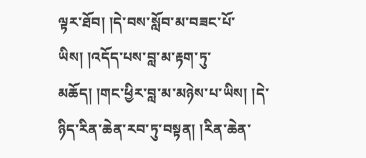ལྟར་ཐོབ། །དེ་བས་སློབ་མ་བཟང་པོ་ཡིས། །འདོད་པས་བླ་མ་རྟག་ཏུ་མཆོད། །གང་ཕྱིར་བླ་མ་མཉེས་པ་ཡིས། །དེ་ཉིད་རིན་ཆེན་རབ་ཏུ་བསྟན། །རིན་ཆེན་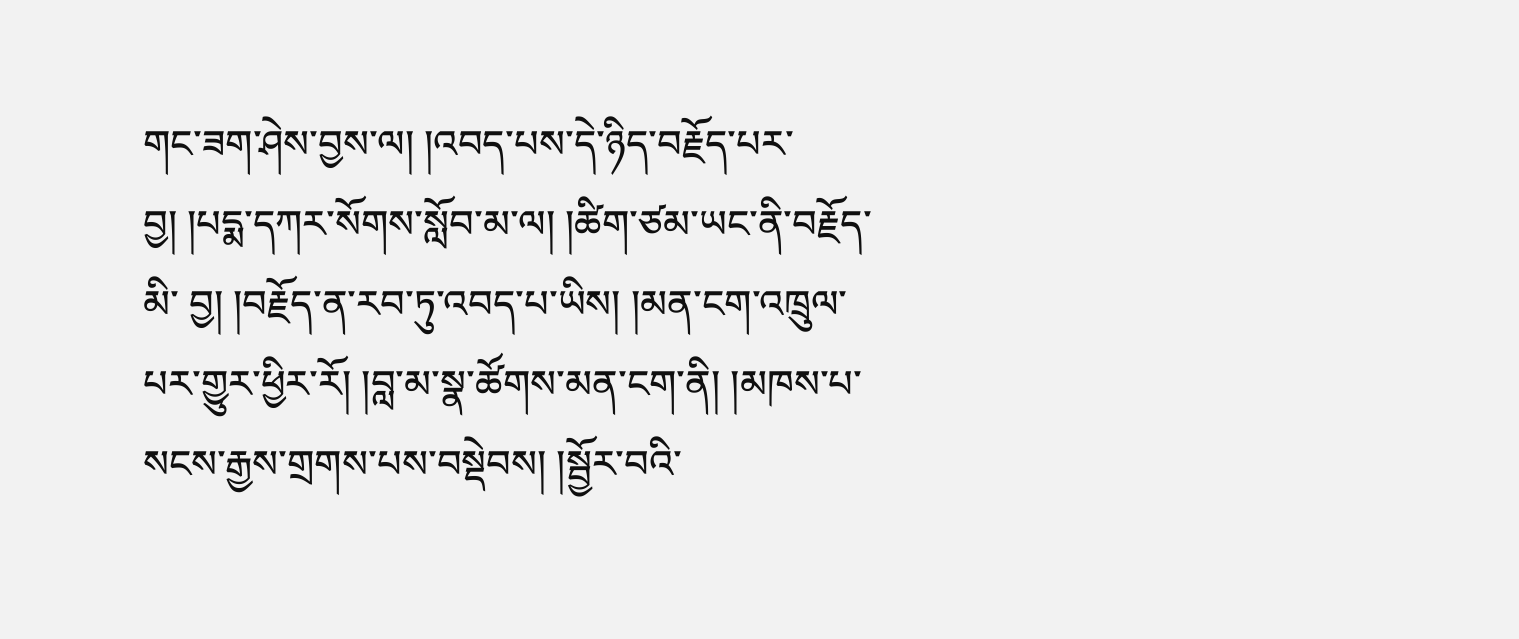གང་ཟག་ཤེས་བྱས་ལ། །འབད་པས་དེ་ཉིད་བརྗོད་པར་བྱ། །པདྨ་དཀར་སོགས་སློབ་མ་ལ། །ཚིག་ཙམ་ཡང་ནི་བརྗོད་མི་ བྱ། །བརྗོད་ན་རབ་ཏུ་འབད་པ་ཡིས། །མན་ངག་འཁྲུལ་པར་གྱུར་ཕྱིར་རོ། །བླ་མ་སྣ་ཚོགས་མན་ངག་ནི། །མཁས་པ་སངས་རྒྱས་གྲགས་པས་བསྡེབས། །སྦྱོར་བའི་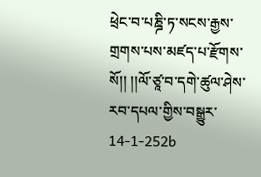ཕྲེང་བ་པཎྜི་ཏ་སངས་རྒྱས་གྲགས་པས་མཛད་པ་རྫོགས་སོ།། །།ལོ་ཙཱ་བ་དགེ་ཚུལ་ཤེས་རབ་དཔལ་གྱིས་བསྒྱུར་ 14-1-252b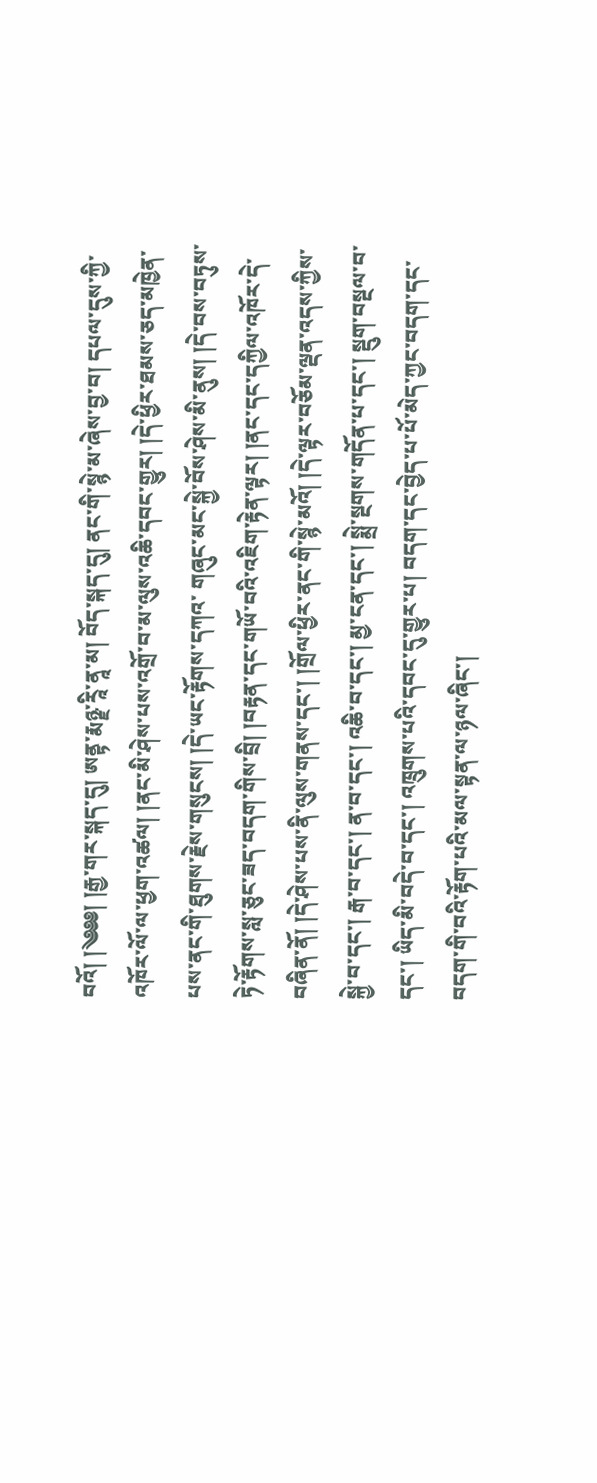བའོ། །༄༅༅། །རྒྱ་གར་སྐད་དུ། ཨནྟ་རྨཉྫ་རཱི་ནཱ་མ། བོད་སྐད་དུ། ནང་གི་སྙེ་མ་ཞེས་བྱ་བ། དཔལ་དུས་ཀྱི་འཁོར་ལོ་ལ་ཕྱག་འཚལ། །ནང་མི་ཤེས་པས་འགྲོ་བ་མ་ལུས་འཆི་དབང་གྱུར། །དེ་ཕྱིར་ཐམས་ཅད་མཁྱེན་པས་ནང་གི་ཐུགས་རྗེས་གསུངས། །དེ་ཡང་རྟོགས་དཀའ་ གཞུང་མང་སྐྱེ་བོས་ཤེས་མི་ནུས། །དེ་བས་བཏུས་ཏེ་རྟོགས་སླ་ཅུང་ཟད་བདག་གིས་བྲི། །བརྟན་དང་གཡོ་བའི་འཇིག་རྟེན་ལྟར། །ནང་དང་དཀྱིལ་འཁོར་དེ་བཞིན་ནོ། །དེ་ཤེས་པས་ནི་ལུས་གནས་དང་། །གྲོལ་ཕྱིར་ནང་གི་སྙེ་མའོ། །དེ་ལྟར་བཅོམ་ལྡན་འདས་ཀྱིས་སྐྱེ་བ་དང་། རྒ་བ་དང་། ན་བ་དང་། འཆི་བ་དང་། མྱ་ངན་དང་། སྨྲེ་སྔགས་གདོན་པ་དང་། སྡུག་བསྔལ་བ་དང་། ཡིད་མི་བདེ་བ་དང་། འཁྲུགས་པའི་དབང་དུ་གྱུར་པ། བདག་དང་བྱེད་པ་པོ་མེད་ཀྱང་བདག་དང་བདག་གི་བའི་རྟོག་པའི་མལ་སྟན་ལ་ཉལ་ཞིང་།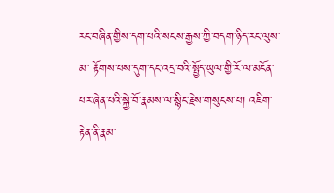རང་བཞིན་གྱིས་དག་པའི་སངས་རྒྱས་ཀྱི་བདག་ཉིད་རང་ལུས་མ་ རྟོགས་པས་དུག་དང་འདྲ་བའི་སྤྱོད་ཡུལ་གྱི་རོ་ལ་མངོན་པར་ཞེན་པའི་སྐྱེ་བོ་རྣམས་ལ་སྙིང་རྗེས་གསུངས་པ། འཇིག་རྟེན་ནི་རྣམ་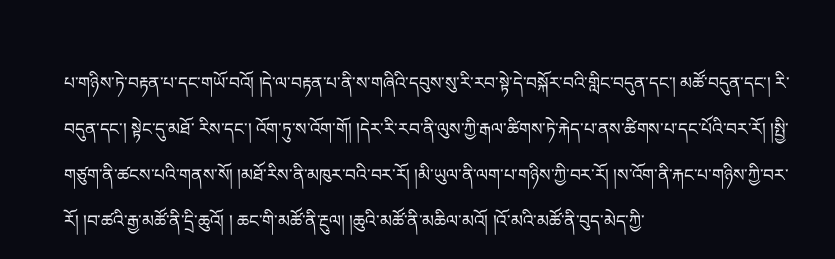པ་གཉིས་ཏེ་བརྟན་པ་དང་གཡོ་བའོ། །དེ་ལ་བརྟན་པ་ནི་ས་གཞིའི་དབུས་སུ་རི་རབ་སྟེ་དེ་བསྐོར་བའི་གླིང་བདུན་དང་། མཚོ་བདུན་དང་། རི་བདུན་དང་། སྟེང་དུ་མཐོ་ རིས་དང་། འོག་ཏུ་ས་འོག་གོ། །དེར་རི་རབ་ནི་ལུས་ཀྱི་རྒལ་ཚིགས་ཏེ་རྐེད་པ་ནས་ཚིགས་པ་དང་པོའི་བར་རོ། །སྤྱི་གཙུག་ནི་ཚངས་པའི་གནས་སོ། །མཐོ་རིས་ནི་མཁུར་བའི་བར་རོ། །མི་ཡུལ་ནི་ལག་པ་གཉིས་ཀྱི་བར་རོ། །ས་འོག་ནི་རྐང་པ་གཉིས་ཀྱི་བར་རོ། །བ་ཚའི་རྒྱ་མཚོ་ནི་དྲི་ཆུའོ། ། ཆང་གི་མཚོ་ནི་རྔུལ། །ཆུའི་མཚོ་ནི་མཆིལ་མའོ། །འོ་མའི་མཚོ་ནི་བུད་མེད་ཀྱི་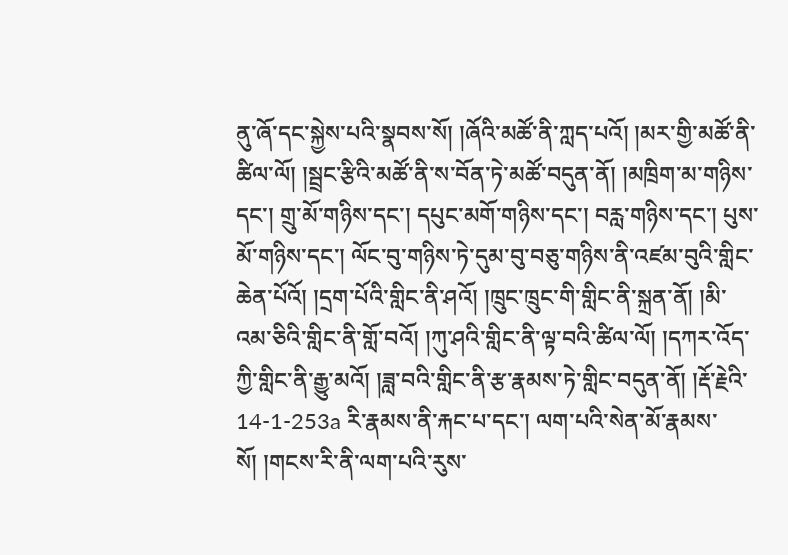ནུ་ཞོ་དང་སྐྱེས་པའི་སྣབས་སོ། །ཞོའི་མཚོ་ནི་ཀླད་པའོ། །མར་གྱི་མཚོ་ནི་ཚིལ་ལོ། །སྦྲང་རྩིའི་མཚོ་ནི་ས་བོན་ཏེ་མཚོ་བདུན་ནོ། །མཁྲིག་མ་གཉིས་དང་། གྲུ་མོ་གཉིས་དང་། དཔུང་མགོ་གཉིས་དང་། བརླ་གཉིས་དང་། པུས་མོ་གཉིས་དང་། ལོང་བུ་གཉིས་ཏེ་དུམ་བུ་བཅུ་གཉིས་ནི་འཛམ་བུའི་གླིང་ཆེན་པོའོ། །དྲག་པོའི་གླིང་ནི་ཤའོ། །ཁྲུང་ཁྲུང་གི་གླིང་ནི་སྐྲན་ནོ། །མི་འམ་ཅིའི་གླིང་ནི་གློ་བའོ། །ཀུ་ཤའི་གླིང་ནི་ལྟ་བའི་ཚིལ་ལོ། །དཀར་འོད་ཀྱི་གླིང་ནི་རྒྱུ་མའོ། །ཟླ་བའི་གླིང་ནི་རྩ་རྣམས་ཏེ་གླིང་བདུན་ནོ། །རྡོ་རྗེའི་ 14-1-253a རི་རྣམས་ནི་རྐང་པ་དང་། ལག་པའི་སེན་མོ་རྣམས་སོ། །གངས་རི་ནི་ལག་པའི་རུས་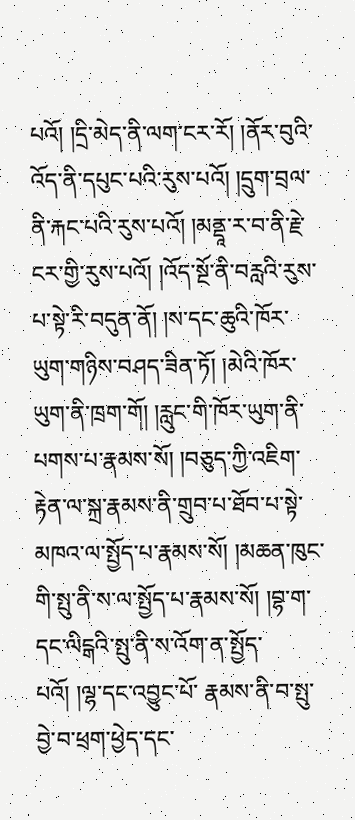པའོ། །དྲི་མེད་ནི་ལག་ངར་རོ། །ནོར་བུའི་འོད་ནི་དཔུང་པའི་རུས་པའོ། །དྲུག་བྲལ་ནི་རྐང་པའི་རུས་པའོ། །མནྡཱ་ར་བ་ནི་རྗེ་ངར་གྱི་རུས་པའོ། །འོད་སྔོ་ནི་བརླའི་རུས་པ་སྟེ་རི་བདུན་ནོ། །ས་དང་ཆུའི་ཁོར་ ཡུག་གཉིས་བཤད་ཟིན་ཏོ། །མེའི་ཁོར་ཡུག་ནི་ཁྲག་གོ། །རླུང་གི་ཁོར་ཡུག་ནི་པགས་པ་རྣམས་སོ། །བཅུད་ཀྱི་འཇིག་རྟེན་ལ་སྐྲ་རྣམས་ནི་གྲུབ་པ་ཐོབ་པ་སྟེ་མཁའ་ལ་སྤྱོད་པ་རྣམས་སོ། །མཆན་ཁུང་གི་སྤུ་ནི་ས་ལ་སྤྱོད་པ་རྣམས་སོ། །བྷ་ག་དང་ལིངྒའི་སྤུ་ནི་ས་འོག་ན་སྤྱོད་པའོ། །ལྷ་དང་འབྱུང་པོ་ རྣམས་ནི་བ་སྤུ་བྱེ་བ་ཕྲག་ཕྱེད་དང་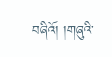བཞིའོ། །གཞུའི་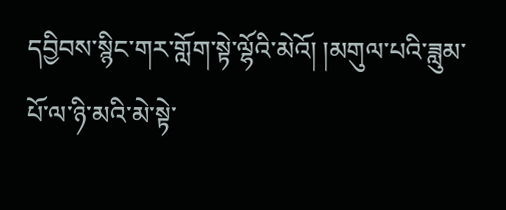དབྱིབས་སྙིང་གར་གློག་སྟེ་ལྷོའི་མེའོ། །མགུལ་པའི་ཟླུམ་པོ་ལ་ཉི་མའི་མེ་སྟེ་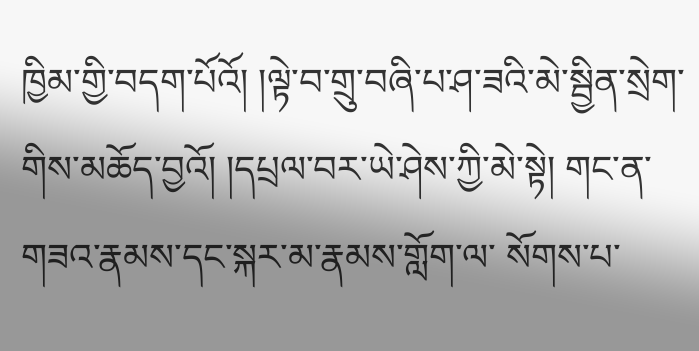ཁྱིམ་གྱི་བདག་པོའོ། །ལྟེ་བ་གྲུ་བཞི་པ་ཤ་ཟའི་མེ་སྦྱིན་སྲེག་གིས་མཆོད་བྱའོ། །དཔྲལ་བར་ཡེ་ཤེས་ཀྱི་མེ་སྟེ། གང་ན་གཟའ་རྣམས་དང་སྐར་མ་རྣམས་གློག་ལ་ སོགས་པ་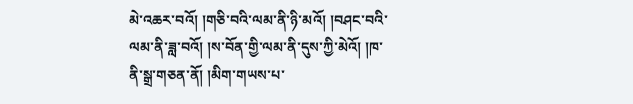མེ་འཆར་བའོ། །གཅི་བའི་ལམ་ནི་ཉི་མའོ། །བཤང་བའི་ལམ་ནི་ཟླ་བའོ། །ས་བོན་གྱི་ལམ་ནི་དུས་ཀྱི་མེའོ། །ཁ་ནི་སྒྲ་གཅན་ནོ། །མིག་གཡས་པ་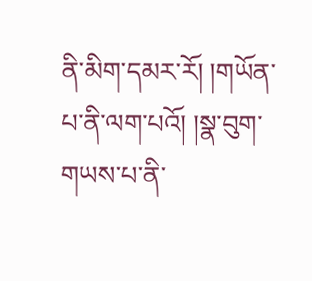ནི་མིག་དམར་རོ། །གཡོན་པ་ནི་ལག་པའོ། །སྣ་བུག་གཡས་པ་ནི་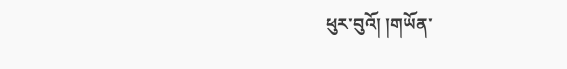ཕུར་བུའོ། །གཡོན་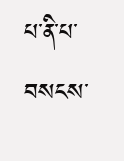པ་ནི་པ་བསངས་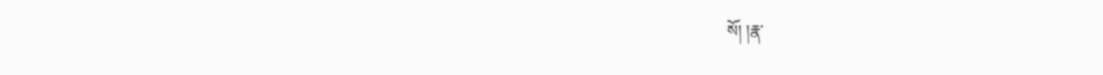སོ། །རྣ་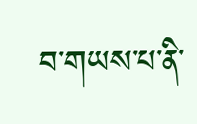བ་གཡས་པ་ནི་